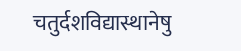चतुर्दशविद्यास्थानेषु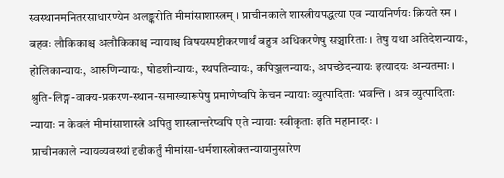स्वस्थानमनितरसाधारण्येन अलङ्करोति मीमांसाशास्त्रम् । प्राचीनकाले शास्त्रीयपद्धत्या एव न्यायनिर्णयः क्रियते स्म । बहवः लौकिकाश्च अलौकिकाश्च न्यायाश्च विषयस्पष्टीकरणार्थं बहुत्र अधिकरणेषु सञ्चारिताः । तेषु यथा अतिदेशन्यायः, होलिकान्यायः, आरुणिन्यायः, षोडशीन्यायः, स्थपतिन्यायः, कपिञ्जलन्यायः, अपच्छेदन्यायः इत्यादयः अन्यतमाः । श्रुति-लिङ्ग-वाक्य-प्रकरण-स्थान-समाख्यारूपेषु प्रमाणेष्वपि केचन न्यायाः व्युत्पादिताः भवन्ति । अत्र व्युत्पादिताः न्यायाः न केवलं मीमांसाशास्त्रे अपितु शास्त्रान्तरेष्वपि एते न्यायाः स्वीकृताः इति महानादरः ।
प्राचीनकाले न्यायव्यवस्थां दृढीकर्तुं मीमांसा-धर्मशास्त्रोक्तन्यायानुसारेण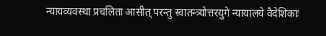न्यायव्यवस्था प्रचलिता आसीत् परन्तु स्वातन्त्र्योत्तरयुगे न्यायालये वैदेशिकाः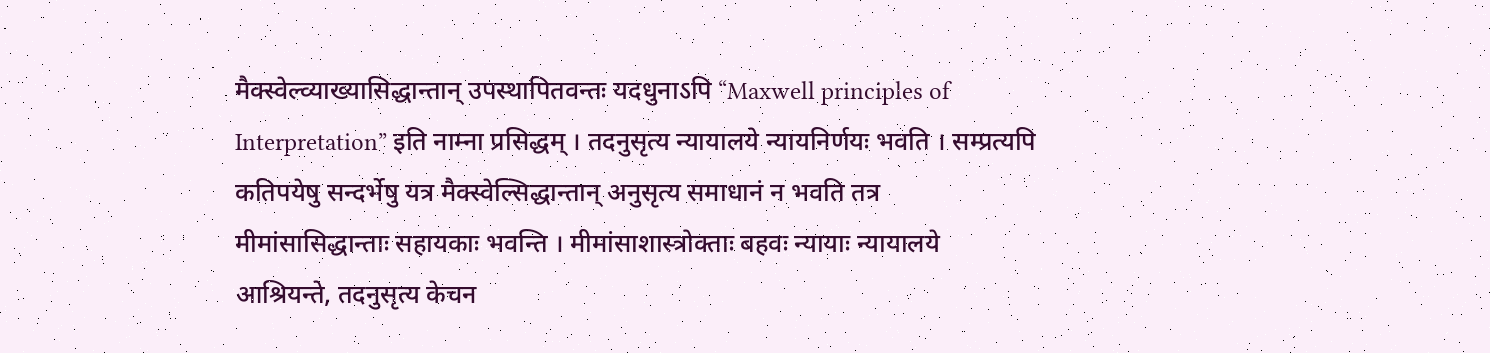मैक्स्वेल्व्याख्यासिद्धान्तान् उपस्थापितवन्तः यदधुनाऽपि “Maxwell principles of Interpretation” इति नाम्ना प्रसिद्धम् । तदनुसृत्य न्यायालये न्यायनिर्णयः भवति । सम्प्रत्यपि कतिपयेषु सन्दर्भेषु यत्र मैक्स्वेल्सिद्धान्तान् अनुसृत्य समाधानं न भवति तत्र मीमांसासिद्धान्ताः सहायकाः भवन्ति । मीमांसाशास्त्रोक्ताः बहवः न्यायाः न्यायालये आश्रियन्ते, तदनुसृत्य केचन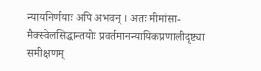न्यायनिर्णयाः अपि अभवन् । अतः मीमांसा-मैक्स्वेलसिद्धान्तयोः प्रवर्तमानन्यायिकप्रणालीदृष्ट्या समीक्षणम्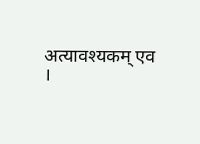अत्यावश्यकम् एव ।